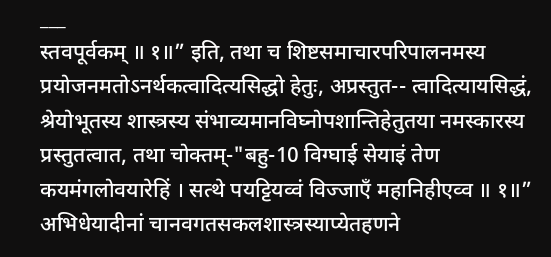___
स्तवपूर्वकम् ॥ १॥” इति, तथा च शिष्टसमाचारपरिपालनमस्य प्रयोजनमतोऽनर्थकत्वादित्यसिद्धो हेतुः, अप्रस्तुत-- त्वादित्यायसिद्धं, श्रेयोभूतस्य शास्त्रस्य संभाव्यमानविघ्नोपशान्तिहेतुतया नमस्कारस्य प्रस्तुतत्वात, तथा चोक्तम्-"बहु-10 विग्घाई सेयाइं तेण कयमंगलोवयारेहिं । सत्थे पयट्टियव्वं विज्जाएँ महानिहीएव्व ॥ १॥” अभिधेयादीनां चानवगतसकलशास्त्रस्याप्येतहणने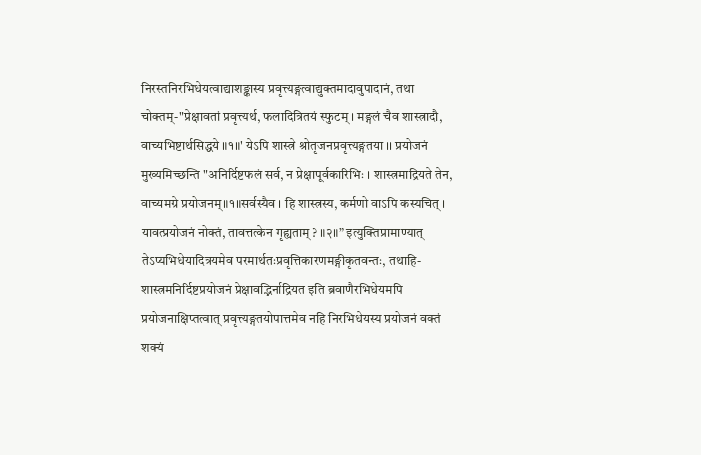निरस्तनिरभिधेयत्वाद्याशङ्कास्य प्रवृत्त्यङ्गत्वाद्युक्तमादावुपादानं, तथा चोक्तम्-"प्रेक्षावतां प्रवृत्त्यर्थ, फलादित्रितयं स्फुटम् । मङ्गलं चैव शास्त्रादौ, वाच्यभिष्टार्थसिद्धये ॥१॥' येऽपि शास्त्रे श्रोतृजनप्रवृत्त्यङ्गतया ।। प्रयोजनं मुख्यमिच्छन्ति "अनिर्दिष्टफलं सर्व, न प्रेक्षापूर्वकारिभिः । शास्त्रमाद्रियते तेन, वाच्यमग्रे प्रयोजनम्॥१॥सर्वस्यैव । हि शास्त्रस्य, कर्मणो वाऽपि कस्यचित् । यावत्प्रयोजनं नोक्तं, तावत्तत्केन गृह्यताम् ? ॥२॥” इत्युक्तिप्रामाण्यात् तेऽप्यभिधेयादित्रयमेव परमार्थतःप्रवृत्तिकारणमङ्गीकृतवन्तः, तथाहि-शास्त्रमनिर्दिष्टप्रयोजनं प्रेक्षावद्भिर्नाद्रियत इति ब्रवाणैरभिधेयमपि प्रयोजनाक्षिप्तत्वात् प्रवृत्त्यङ्गतयोपात्तमेव नहि निरभिधेयस्य प्रयोजनं वक्तं शक्यं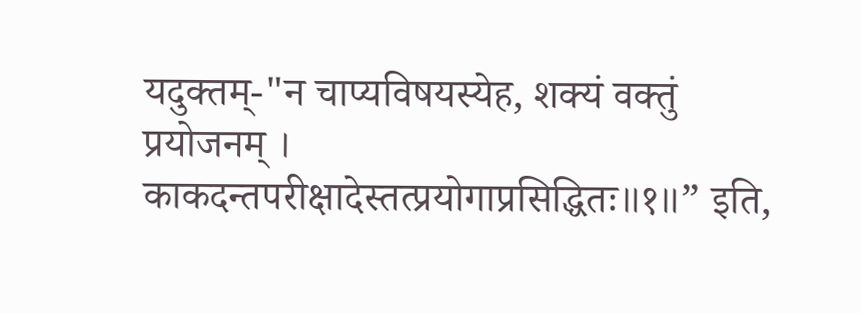यदुक्तम्-"न चाप्यविषयस्येह, शक्यं वक्तुं प्रयोजनम् । काकदन्तपरीक्षादेस्तत्प्रयोगाप्रसिद्धितः॥१॥” इति,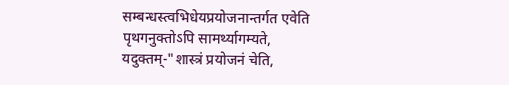सम्बन्धस्त्वभिधेयप्रयोजनान्तर्गत एवेति पृथगनुक्तोऽपि सामर्थ्यागम्यते, यदुक्तम्-"शास्त्रं प्रयोजनं चेति,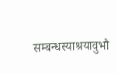सम्बन्धस्याश्रयावुभौ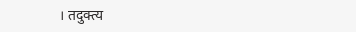। तदुक्त्य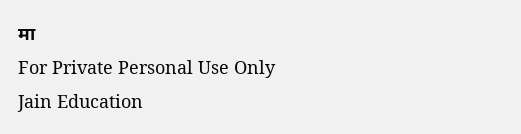मा
For Private Personal Use Only
Jain Education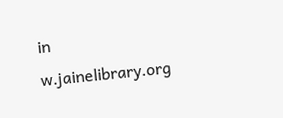in
w.jainelibrary.org